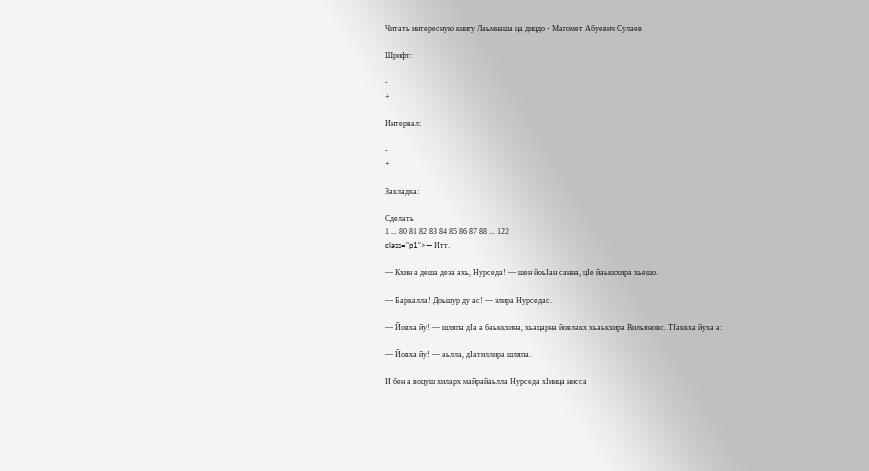Читать интересную книгу Лаьмнаша ца дицдо - Магомет Абуевич Сулаев

Шрифт:

-
+

Интервал:

-
+

Закладка:

Сделать
1 ... 80 81 82 83 84 85 86 87 88 ... 122
class="p1">— Итт.

— Кхин а деша деза ахь, Нурседа! — шен йоьIан санна, цIе йаьккхира хьешо.

— Баркалла! Доьшур ду ас! — элира Нурседас.

— Йовха йу! — шляпа дIа а баьккхина, хьацарна йовлакх хьаькхира Вильяновс. ТIаккха йуха а:

— Йовха йу! — аьлла, дIатиллира шляпа.

И бен а воцуш хиларх майрайаьлла Нурседа хIинца нисса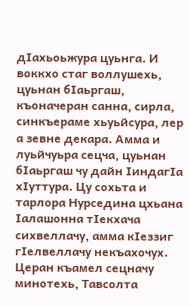дIахьоьжура цуьнга. И воккхо стаг воллушехь, цуьнан бIаьргаш, къоначеран санна, сирла, синкъераме хьуьйсура, лер а зевне декара. Амма и луьйчуьра сецча, цуьнан бIаьргаш чу дайн IиндагIа хIуттура. Цу сохьта и тарлора Нурседина цхьана Iалашонна тIекхача сихвеллачу, амма кIеззиг гIелвеллачу некъахочух. Церан къамел сецначу минотехь, Тавсолта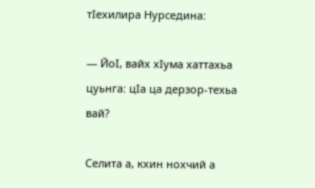тIехилира Нурседина:

— ЙоI, вайх хIума хаттахьа цуьнга: цIа ца дерзор-техьа вай?

Селита а, кхин нохчий а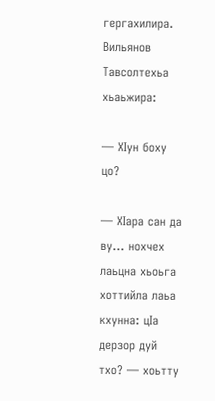гергахилира. Вильянов Тавсолтехьа хьаьжира:

— ХIун боху цо?

— ХIара сан да ву… нохчех лаьцна хьоьга хоттийла лаьа кхунна: цIа дерзор дуй тхо? — хоьтту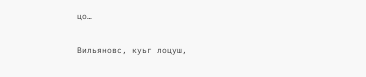цо…

Вильяновс, куьг лоцуш,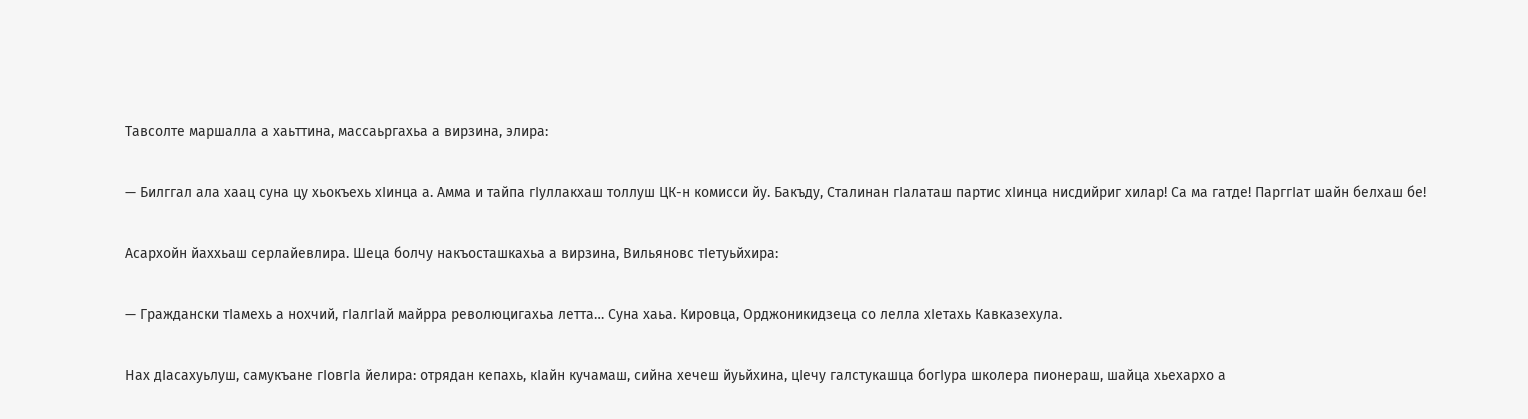Тавсолте маршалла а хаьттина, массаьргахьа а вирзина, элира:

— Билггал ала хаац суна цу хьокъехь хIинца а. Амма и тайпа гIуллакхаш толлуш ЦК-н комисси йу. Бакъду, Сталинан гIалаташ партис хIинца нисдийриг хилар! Са ма гатде! ПарггIат шайн белхаш бе!

Асархойн йаххьаш серлайевлира. Шеца болчу накъосташкахьа а вирзина, Вильяновс тIетуьйхира:

— Граждански тIамехь а нохчий, гIалгIай майрра революцигахьа летта… Суна хаьа. Кировца, Орджоникидзеца со лелла хIетахь Кавказехула.

Нах дIасахуьлуш, самукъане гIовгIа йелира: отрядан кепахь, кIайн кучамаш, сийна хечеш йуьйхина, цIечу галстукашца богIура школера пионераш, шайца хьехархо а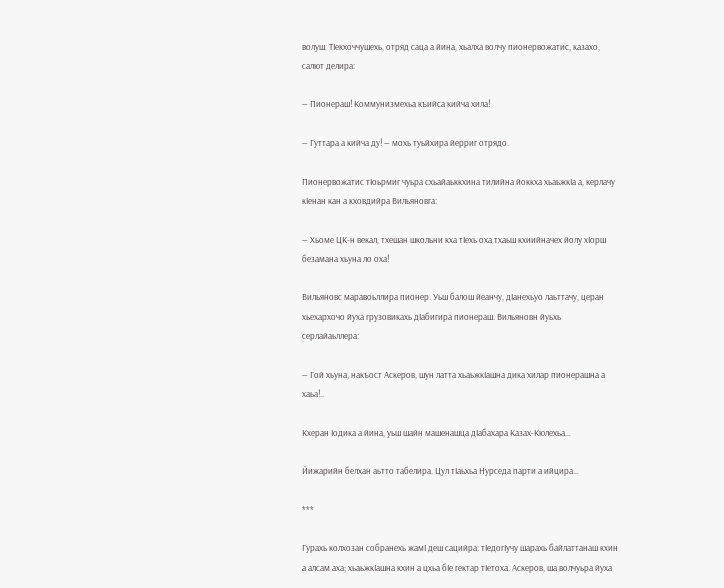волуш. ТIекхоччушехь, отряд саца а йина, хьалха волчу пионервожатис, казахо, салют делира:

— Пионераш! Коммунизмехьа къийса кийча хила!

— Гуттара а кийча ду! — мохь туьйхира йерриг отрядо.

Пионервожатис тIоьрмиг чуьра схьайаьккхина тилийна йоккха хьаьжкIа а, керлачу кIенан кан а кховдийра Вильяновга:

— Хьоме ЦК-н векал, тхешан школьни кха тIехь оха тхаьш кхиийначех йолу хIорш безамана хьуна ло оха!

Вильяновс маравоьллира пионер. Уьш балош йеанчу, дIанехьуо лаьттачу, церан хьехархочо йуха грузовикахь дIабигира пионераш. Вильяновн йуьхь серлайаьллера:

— Гой хьуна, накъост Аскеров, шун латта хьаьжкIашна дика хилар пионерашна а хаьа!..

Кхеран Iодика а йина, уьш шайн машенашца дIабахара Казах-Кюлехьа…

Йижарийн белхан аьтто табелира. Цул тIаьхьа Нурседа парти а ийцира…

***

Гурахь колхозан собранехь жамI деш сацийра: тIедогIучу шарахь байлаттанаш кхин а алсам аха; хьаьжкIашна кхин а цхьа бIе гектар тIетоха. Аскеров, ша волчуьра йуха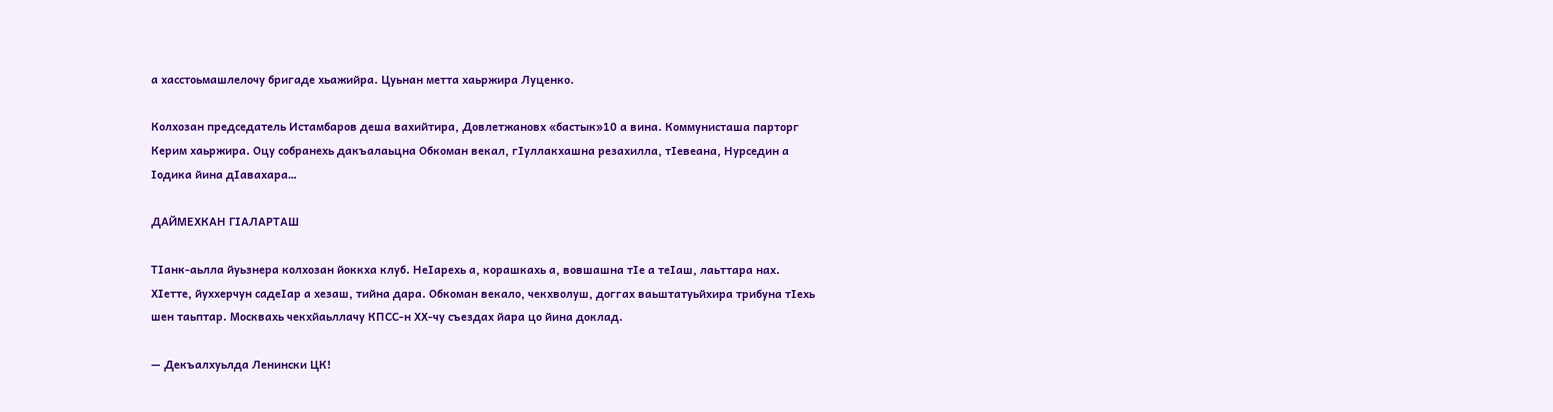а хасстоьмашлелочу бригаде хьажийра. Цуьнан метта хаьржира Луценко.

Колхозан председатель Истамбаров деша вахийтира, Довлетжановх «бастык»10 а вина. Коммунисташа парторг Керим хаьржира. Оцу собранехь дакъалаьцна Обкоман векал, гIуллакхашна резахилла, тIевеана, Нурседин а Iодика йина дIавахара…

ДАЙМЕХКАН ГIАЛАРТАШ

ТIанк-аьлла йуьзнера колхозан йоккха клуб. НеIарехь а, корашкахь а, вовшашна тIе а теIаш, лаьттара нах. ХIетте, йуххерчун садеIар а хезаш, тийна дара. Обкоман векало, чекхволуш, доггах ваьштатуьйхира трибуна тIехь шен таьптар. Москвахь чекхйаьллачу КПСС-н ХХ-чу съездах йара цо йина доклад.

— Декъалхуьлда Ленински ЦК!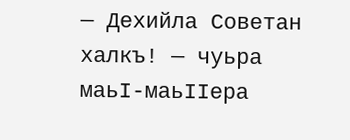— Дехийла Советан халкъ! — чуьра маьI-маьIIера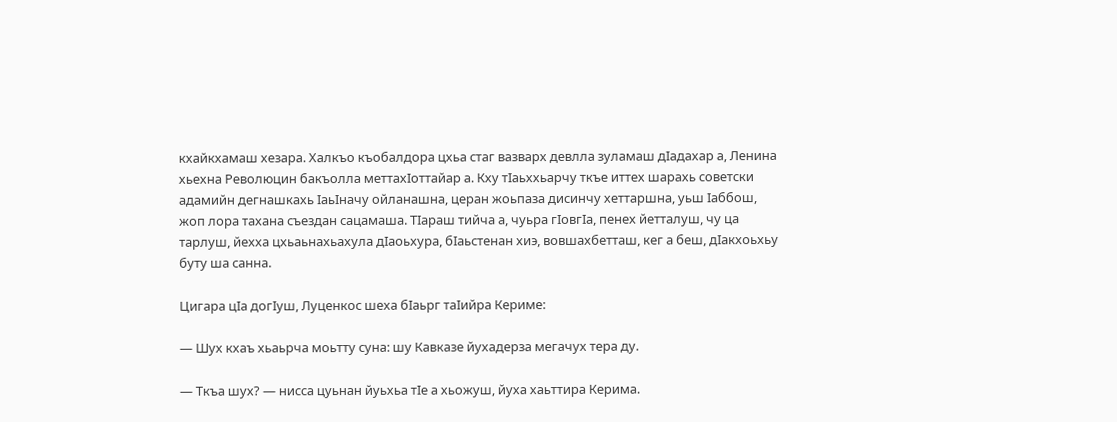кхайкхамаш хезара. Халкъо къобалдора цхьа стаг вазварх девлла зуламаш дIадахар а, Ленина хьехна Революцин бакъолла меттахIоттайар а. Кху тIаьххьарчу ткъе иттех шарахь советски адамийн дегнашкахь IаьIначу ойланашна, церан жоьпаза дисинчу хеттаршна, уьш Iаббош, жоп лора тахана съездан сацамаша. ТIараш тийча а, чуьра гIовгIа, пенех йетталуш, чу ца тарлуш, йехха цхьаьнахьахула дIаоьхура, бIаьстенан хиэ, вовшахбетташ, кег а беш, дIакхоьхьу буту ша санна.

Цигара цIа догIуш, Луценкос шеха бIаьрг таIийра Кериме:

— Шух кхаъ хьаьрча моьтту суна: шу Кавказе йухадерза мегачух тера ду.

— Ткъа шух? — нисса цуьнан йуьхьа тIе а хьожуш, йуха хаьттира Керима.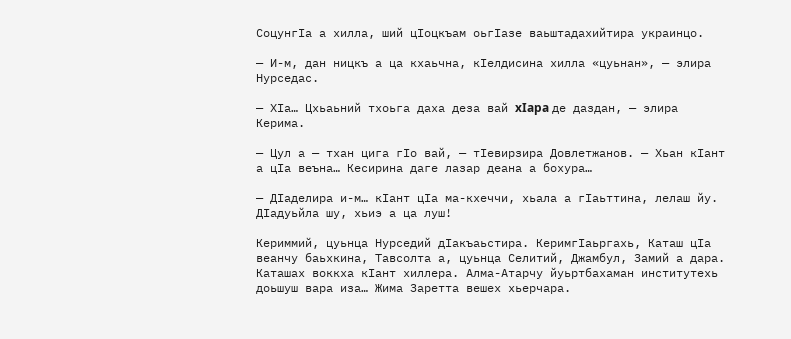СоцунгIа а хилла, ший цIоцкъам оьгIазе ваьштадахийтира украинцо.

— И-м, дан ницкъ а ца кхаьчна, кIелдисина хилла «цуьнан», — элира Нурседас.

— ХIа… Цхьаьний тхоьга даха деза вай xIapa де даздан, — элира Керима.

— Цул а — тхан цига гIo вай, — тIевирзира Довлетжанов. — Хьан кIант а цIа веъна… Кесирина даге лазар деана а бохура…

— ДIаделира и-м… кIант цIа ма-кхеччи, хьала а гIаьттина, лелаш йу. ДIадуьйла шу, хьиэ а ца луш!

Кериммий, цуьнца Нурседий дIакъаьстира. КеримгIаьргахь, Каташ цIа веанчу баьхкина, Тавсолта а, цуьнца Селитий, Джамбул, Замий а дара. Каташах воккха кIант хиллера. Алма-Атарчу йуьртбахаман институтехь доьшуш вара иза… Жима Заретта вешех хьерчара.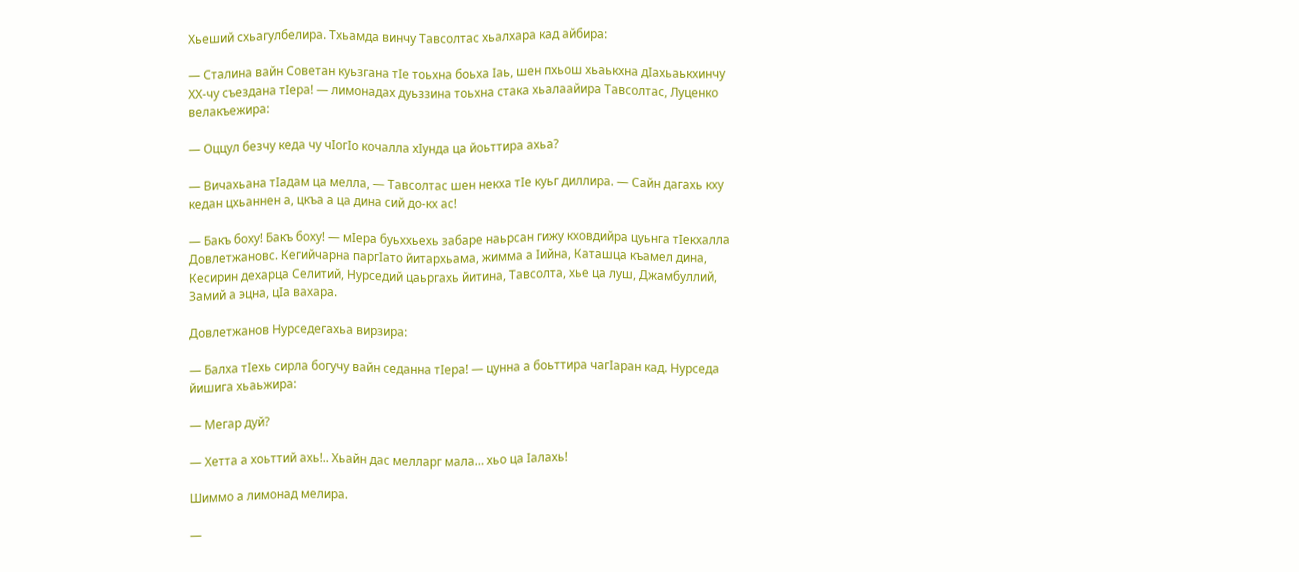Хьеший схьагулбелира. Тхьамда винчу Тавсолтас хьалхара кад айбира:

— Сталина вайн Советан куьзгана тIе тоьхна боьха Iаь, шен пхьош хьаькхна дIахьаькхинчу ХХ-чу съездана тIера! — лимонадах дуьззина тоьхна стака хьалаайира Тавсолтас, Луценко велакъежира:

— Оццул безчу кеда чу чIогIо кочалла хIунда ца йоьттира ахьа?

— Вичахьана тIадам ца мелла, — Тавсолтас шен некха тIе куьг диллира. — Сайн дагахь кху кедан цхьаннен а, цкъа а ца дина сий до-кх ас!

— Бакъ боху! Бакъ боху! — мIера буьххьехь забаре наьрсан гижу кховдийра цуьнга тIекхалла Довлетжановс. Кегийчарна паргIато йитархьама, жимма а Iийна, Каташца къамел дина, Кесирин дехарца Селитий, Нурседий цаьргахь йитина, Тавсолта, хье ца луш, Джамбуллий, Замий а эцна, цIа вахара.

Довлетжанов Нурседегахьа вирзира:

— Балха тIехь сирла богучу вайн седанна тIера! — цунна а боьттира чагIаран кад. Нурседа йишига хьаьжира:

— Мегар дуй?

— Хетта а хоьттий ахь!.. Хьайн дас мелларг мала… хьо ца Iалахь!

Шиммо а лимонад мелира.

—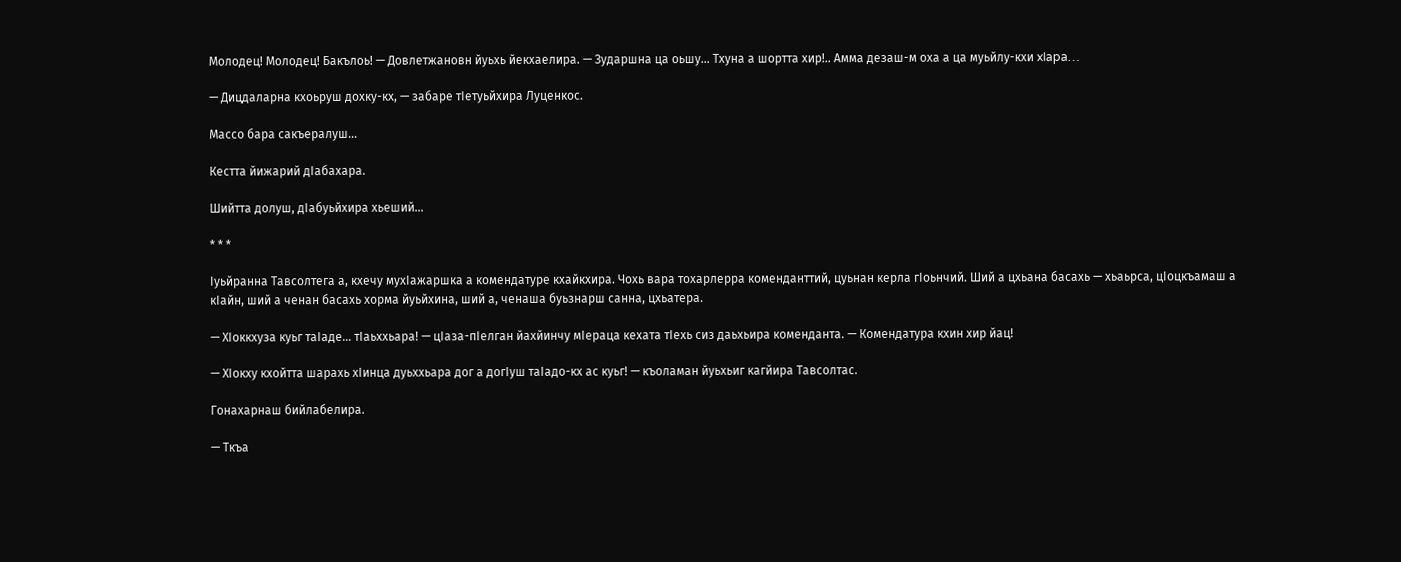Молодец! Молодец! Бакълоь! — Довлетжановн йуьхь йекхаелира. — Зударшна ца оьшу… Тхуна а шортта хир!.. Амма дезаш-м оха а ца муьйлу-кхи xIapa…

— Дицдаларна кхоьруш дохку-кх, — забаре тIетуьйхира Луценкос.

Массо бара сакъералуш…

Кестта йижарий дIабахара.

Шийтта долуш, дIабуьйхира хьеший…

* * *

Iуьйранна Тавсолтега а, кхечу мухIажаршка а комендатуре кхайкхира. Чохь вара тохарлерра коменданттий, цуьнан керла гIоьнчий. Ший а цхьана басахь — хьаьрса, цIоцкъамаш а кIайн, ший а ченан басахь хорма йуьйхина, ший а, ченаша буьзнарш санна, цхьатера.

— ХIоккхуза куьг таIаде… тIаьххьара! — цIаза-пIелган йахйинчу мIераца кехата тIехь сиз даьхьира коменданта. — Комендатура кхин хир йац!

— ХIокху кхойтта шарахь хIинца дуьххьара дог а догIуш таIадо-кх ас куьг! — къоламан йуьхьиг кагйира Тавсолтас.

Гонахарнаш бийлабелира.

— Ткъа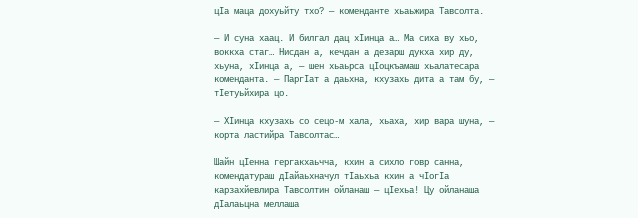цIа маца дохуьйту тхо? — коменданте хьаьжира Тавсолта.

— И суна хаац. И билгал дац хIинца а… Ма сиха ву хьо, воккха стаг… Нисдан а, кечдан а дезарш дукха хир ду, хьуна, хIинца а, — шен хьаьрса цIоцкъамаш хьалатесара коменданта. — ПаргIат а даьхна, кхузахь дита а там бу, — тIетуьйхира цо.

— ХIинца кхузахь со сецо-м хала, хьаха, хир вара шуна, — корта ластийра Тавсолтас…

Шайн цIенна гергакхаьчча, кхин а сихло говр санна, комендатураш дIайаьхначул тIаьхьа кхин а чIогIа карзахйевлира Тавсолтин ойланаш — цIехьа! Цу ойланаша дIалаьцна меллаша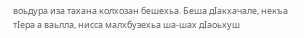воьдура иза тахана колхозан бешехьа. Беша дIакхачале, некъа тIера а ваьлла, нисса малхбузехьа ша-шах дIаоьхуш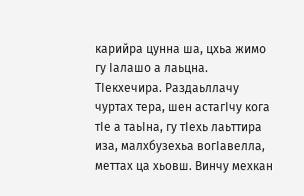карийра цунна ша, цхьа жимо гу Iалашо а лаьцна. ТIекхечира. Раздаьллачу чуртах тера, шен астагIчу кога тIе а таьIна, гу тIехь лаьттира иза, малхбузехьа вогIавелла, меттах ца хьовш. Винчу мехкан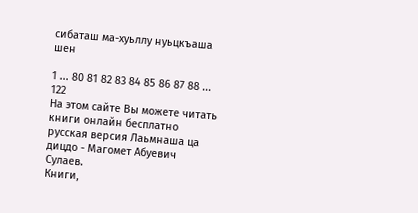сибаташ ма-хуьллу нуьцкъаша шен

1 ... 80 81 82 83 84 85 86 87 88 ... 122
На этом сайте Вы можете читать книги онлайн бесплатно русская версия Лаьмнаша ца дицдо - Магомет Абуевич Сулаев.
Книги,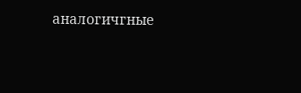аналогичгные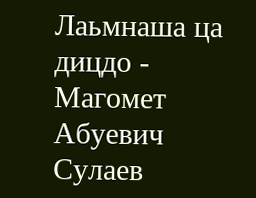Лаьмнаша ца дицдо - Магомет Абуевич Сулаев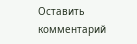Оставить комментарий